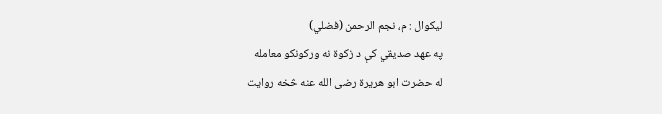ليکوال : م، نجم الرحمن (فضلي)
په عهد صديقي کې د زکوة نه ورکونکو معامله
له حضرت ابو هريرة رضی الله عنه څخه روايت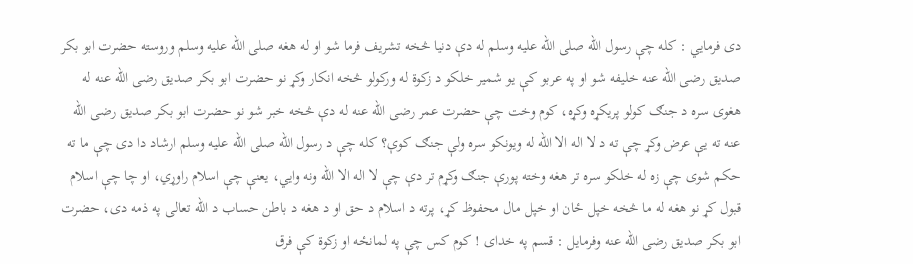دى فرمايي : کله چې رسول الله صلی الله علیه وسلم له دې دنيا څخه تشريف فرما شو او له هغه صلی الله علیه وسلم وروسته حضرت ابو بکر صديق رضی الله عنه خليفه شو او په عربو کې يو شمير خلکو د زکوة له ورکولو څخه انکار وکړ نو حضرت ابو بکر صديق رضی الله عنه له هغوى سره د جنګ کولو پريکړه وکړه، کوم وخت چې حضرت عمر رضی الله عنه له دې څخه خبر شو نو حضرت ابو بکر صديق رضی الله عنه ته يې عرض وکړ چې ته د لا اله الا الله له ويونکو سره ولې جنګ کوې؟ کله چې د رسول الله صلی الله علیه وسلم ارشاد دا دى چې ما ته حکم شوى چې زه له خلکو سره تر هغه وخته پورې جنګ وکړم تر دې چې لا اله الا الله ونه وايي، يعنې چې اسلام راوړي، او چا چې اسلام قبول کړ نو هغه له ما څخه خپل ځان او خپل مال محفوظ کړ، پرته د اسلام د حق او د هغه د باطن حساب د الله تعالى په ذمه دى، حضرت ابو بکر صديق رضی الله عنه وفرمايل : قسم په خداى ! کوم کس چې په لمانځه او زکوة کې فرق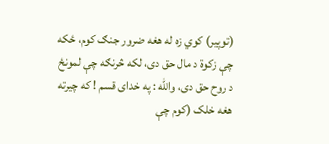(توپير) کوي زه له هغه ضرور جنګ کوم، ځکه چې زکوة د مال حق دى، لکه څرنګه چې لمونځ د روح حق دى، والله : په خداى قسم ! که چيرته هغه خلک (کوم چې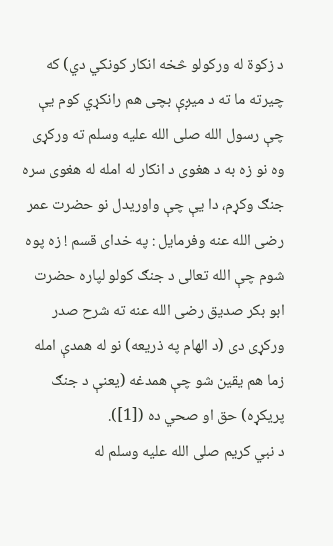د زکوة له ورکولو څخه انکار کونکي دي) که چيرته ما ته د ميږې بچى هم رانکړي کوم يې چې رسول الله صلی الله علیه وسلم ته ورکړى وه نو زه به د هغوى د انکار له امله له هغوى سره جنګ وکړم، دا يې چې واوريدل نو حضرت عمر رضی الله عنه وفرمايل : په خداى قسم ! زه پوه شوم چې الله تعالى د جنګ کولو لپاره حضرت ابو بکر صديق رضی الله عنه ته شرح صدر ورکړى دى (د الهام په ذريعه) نو له همدې امله زما هم يقين شو چې همدغه (يعنې د جنګ پريکړه) حق او صحي ده ([1]).
د نبي کريم صلی الله علیه وسلم له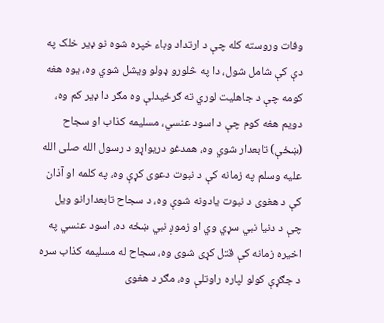وفات وروسته کله چې د ارتداد وباء خپره شوه نو ډير خلک په دې کې شامل شول، دا په څلورو ډولو ويشل شوي وه، يوه هغه کومه چې د جاهليت لوري ته ګرځيدلې وه مګر دا ډير کم وه، دويم هغه کوم چې د اسود عنسي، مسليمه کذاب او سجاح (ښځې) تابعدار شوي وه، همدغو دريواړو د رسول الله صلی الله علیه وسلم په زمانه کې د نبوت دعوى کړې وه، په کلمه او آذان کې د هغوى د نبوت يادونه شوې وه، د سجاح تابعدارانو ويل چې د دنيا نبي سړي وي او زموږ نبي ښځه ده، اسود عنسي په اخيره زمانه کې قتل کړى شوى وه، سجاح له مسليمه کذاب سره د جګړې کولو لپاره راوتلې وه، مګر د هغوى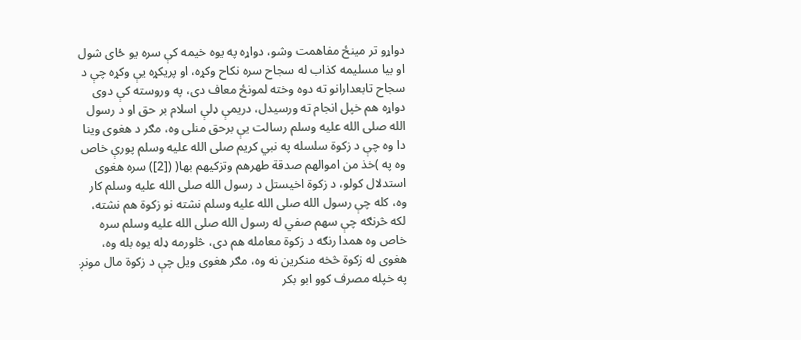دواړو تر مينځ مفاهمت وشو، دواړه په يوه خيمه کې سره يو ځاى شول او بيا مسليمه کذاب له سجاح سره نکاح وکړه، او پريکړه يې وکړه چې د سجاح تابعدارانو ته دوه وخته لمونځ معاف دى، په وروسته کې دوى دواړه هم خپل انجام ته ورسيدل، دريمې ډلې اسلام بر حق او د رسول الله صلی الله علیه وسلم رسالت يې برحق منلى وه، مګر د هغوى وينا دا وه چې د زکوة سلسله په نبي کريم صلی الله علیه وسلم پورې خاص وه په )خذ من اموالهم صدقة طهرهم وتزکيهم بها( ([2]) سره هغوى استدلال کولو، د زکوة اخيستل د رسول الله صلی الله علیه وسلم کار وه، کله چې رسول الله صلی الله علیه وسلم نشته نو زکوة هم نشته، لکه څرنګه چې سهم صفي له رسول الله صلی الله علیه وسلم سره خاص وه همدا رنګه د زکوة معامله هم دى، څلورمه ډله يوه بله وه، هغوى له زکوة څخه منکرين نه وه، مګر هغوى ويل چې د زکوة مال مونږ په خپله مصرف کوو ابو بکر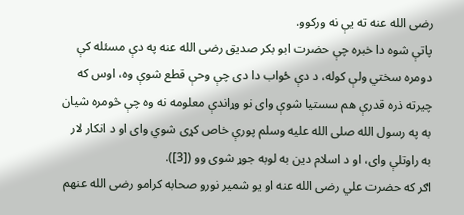رضی الله عنه ته يې نه ورکوو.
پاتې شوه دا خبره چې حضرت ابو بکر صديق رضی الله عنه په دې مسئله کې دومره سختي ولې کوله، د دې ځواب دا دى چې وحې قطع شوې وه، اوس که چيرته ذره قدرې هم سستيا شوې واى نو وړاندې معلومه نه وه چې څومره شيان به په رسول الله صلی الله علیه وسلم پورې خاص کړى شوي واى او د انکار لار به راوتلې واى، او د اسلام دين به لوبه جوړ شوى وو ([3]).
اګر که حضرت علي رضی الله عنه او يو شمير نورو صحابه کرامو رضی الله عنهم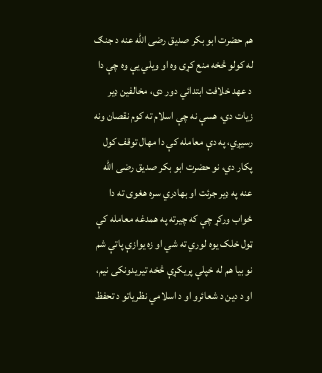هم حضرت ابو بکر صديق رضی الله عنه د جنګ له کولو څخه منع کړى وه او ويلي يې وه چې دا د عهد خلافت ابتدائي دور دى، مخالفين ډير زيات دي، هسې نه چې اسلام ته کوم نقصان ونه رسيږي، په دې معامله کې دا مهال توقف کول پکار دي، نو حضرت ابو بکر صديق رضی الله عنه په ډير جرئت او بهادري سره هغوى ته دا ځواب ورکړ چې که چيرته په همدغه معامله کې ټول خلک يوه لوري ته شي او زه يوازې پاتې شم نو بيا هم له خپلې پريکړې څخه تيريدونکى نيم، او د دين د شعائرو او د اسلامي نظرياتو د تحفظ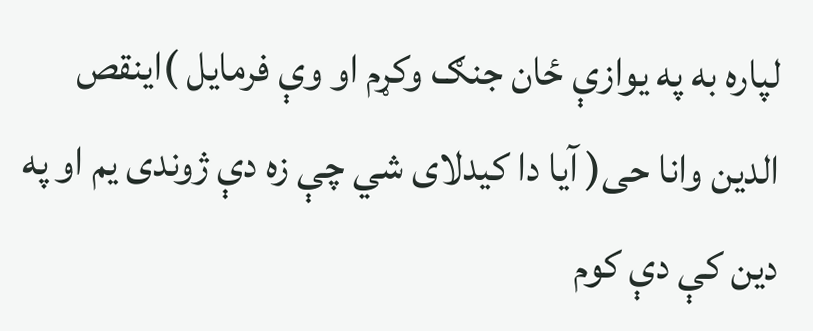لپاره به په يوازې ځان جنګ وکړم او وې فرمايل )اينقص الدين وانا حى( آيا دا کيدلاى شي چې زه دې ژوندى يم او په دين کې دې کوم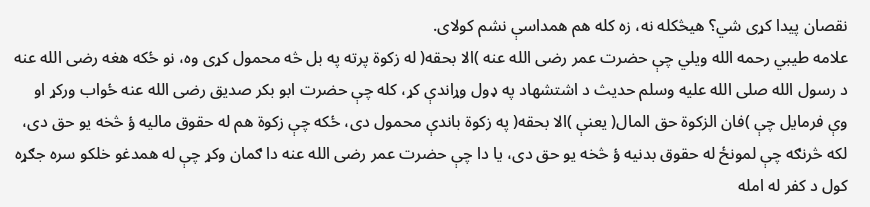نقصان پيدا کړى شي؟ هيڅکله نه، زه کله هم همداسې نشم کولاى.
علامه طيبي رحمه الله ويلي چې حضرت عمر رضی الله عنه )الا بحقه( له زکوة پرته په بل څه محمول کړى وه، نو ځکه هغه رضی الله عنه د رسول الله صلی الله علیه وسلم حديث د اشتشهاد په ډول وړاندې کړ، کله چې حضرت ابو بکر صديق رضی الله عنه ځواب ورکړ او وې فرمايل چې )فان الزکوة حق المال( يعنې )الا بحقه( په زکوة باندې محمول دى، ځکه چې زکوة هم له حقوق ماليه ؤ څخه يو حق دى، لکه څرنګه چې لمونځ له حقوق بدنيه ؤ څخه يو حق دى، يا دا چې حضرت عمر رضی الله عنه دا ګمان وکړ چې له همدغو خلکو سره جګړه کول د کفر له امله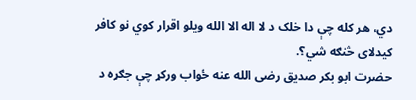دي، هر کله چې دا خلک د لا اله الا الله ويلو اقرار کوي نو کافر کيدلاى څنګه شي؟.
حضرت ابو بکر صديق رضی الله عنه ځواب ورکړ چې جګړه د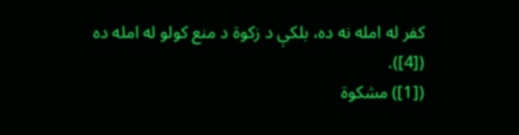کفر له امله نه ده، بلکې د زکوة د منع کولو له امله ده ([4]).
([1]) مشکوة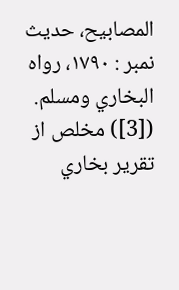المصابيح، حديث نمبر : ١٧٩٠، رواه البخاري ومسلم.
([3]) مخلص از تقرير بخاري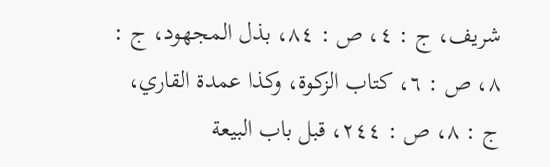شريف، ج : ٤، ص : ٨٤، بذل المجهود، ج : ٨، ص : ٦، کتاب الزکوة، وکذا عمدة القاري، ج : ٨، ص : ٢٤٤، قبل باب البيعة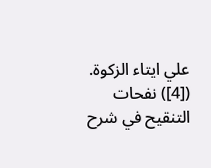علي ايتاء الزکوة.
([4]) نفحات التنقيح في شرح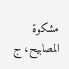مشکوة المصابيح، ج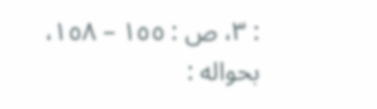: ٣، ص : ١٥٥ – ١٥٨، بحواله :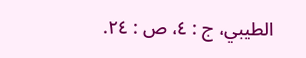الطيبي، ج : ٤، ص : ٢٤.